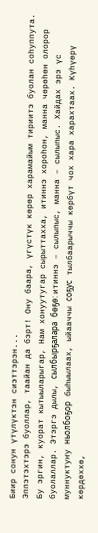Биир сонун үтүлүктэн сиэттэрэн...
Эппэтэхтэрэ буоллар, таайан да бэрт! Ону баара, үгүстүк көрөр харамайым тириитэ буолан соһуппута.
Бу эргин, куорат кытыыларыгар, Нам хонуутугар сырыттахха, итиннэ хороһон, манна чөрөһөн олорор буолаллар. Этэргэ дылы, сылбырҕалара бөҕө: итиннэ – сылыпыс, манна – сылыпыс. Хайдах эрэ үс муннуктуҥу ньолбоҕор быһыылаах, ыйааччы соҕус тылбаарыччы көрбүт чох хара харахтаах. Күһүөрү көрдөххө,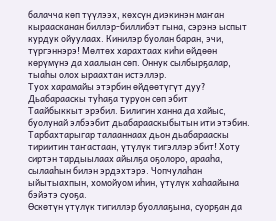балачча көп түүлээх, көхсүн диэкинэн маҥан кыраасканан биллэр-биллибэт гына, сэрэнэ ыспыт курдук ойуулаах. Кинилэр буолан баран, эчи, түргэннэрэ! Мөлтөх харахтаах киһи өйдөөн көрүмүнэ да хаалыан сөп. Оннук сылбырҕалар, тыаһы олох ыраахтан истэллэр.
Туох харамайы этэрбин өйдөөтүгүт дуу?
Дьабарааскы туһаҕа туруон сөп эбит
Таайбыккыт эрэбил. Билигин ханна да хайыс, буолунай элбээбит дьабарааскыбытын ити этэбин. Тарбахтарыгар талааннаах дьон дьабарааскы тириитин таҥастаан, үтүлүк тигэллэр эбит! Хоту сиртэн тардыылаах айылҕа оҕолоро, арааһа, сылааһын билэн эрдэхтэрэ. Чопчулаһан ыйытыахпын, хомойуом иһин, үтүлүк хаһаайына бэйэтэ суоҕа.
Өскөтүн үтүлүк тигиллэр буоллаҕына, суорҕан да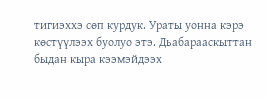тигиэххэ сөп курдук. Ураты уонна кэрэ көстүүлээх буолуо этэ. Дьабарааскыттан быдан кыра кээмэйдээх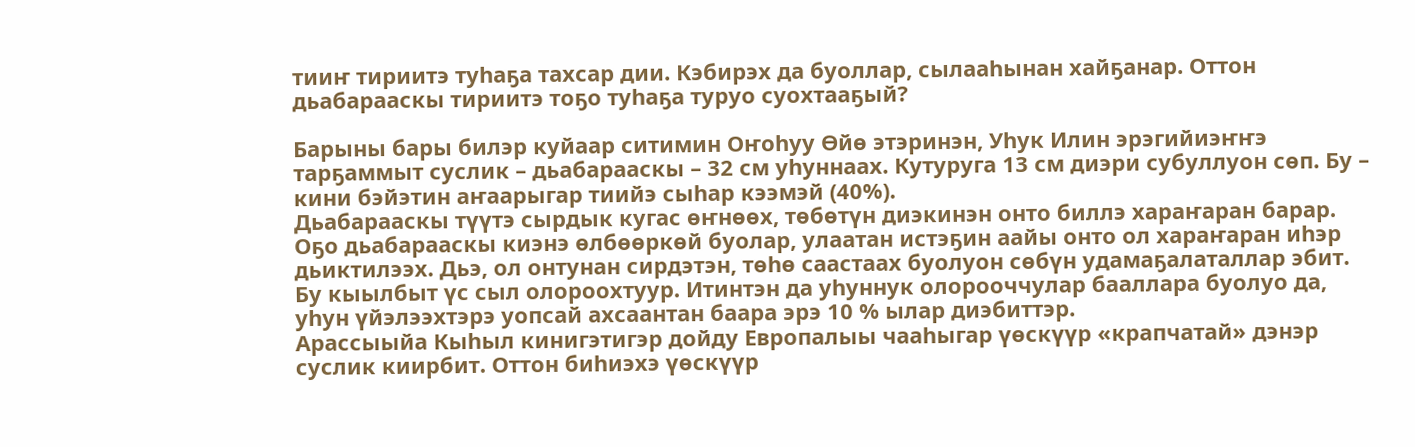тииҥ тириитэ туһаҕа тахсар дии. Кэбирэх да буоллар, сылааһынан хайҕанар. Оттон дьабарааскы тириитэ тоҕо туһаҕа туруо суохтааҕый?

Барыны бары билэр куйаар ситимин Оҥоһуу Өйө этэринэн, Уһук Илин эрэгийиэҥҥэ тарҕаммыт суслик – дьабарааскы – 32 см уһуннаах. Кутуруга 13 см диэри субуллуон сөп. Бу – кини бэйэтин аҥаарыгар тиийэ сыһар кээмэй (40%).
Дьабарааскы түүтэ сырдык кугас өҥнөөх, төбөтүн диэкинэн онто биллэ хараҥаран барар. Оҕо дьабарааскы киэнэ өлбөөркөй буолар, улаатан истэҕин аайы онто ол хараҥаран иһэр дьиктилээх. Дьэ, ол онтунан сирдэтэн, төһө саастаах буолуон сөбүн удамаҕалаталлар эбит. Бу кыылбыт үс сыл олороохтуур. Итинтэн да уһуннук олорооччулар бааллара буолуо да, уһун үйэлээхтэрэ уопсай ахсаантан баара эрэ 10 % ылар диэбиттэр.
Арассыыйа Кыһыл кинигэтигэр дойду Европалыы чааһыгар үөскүүр «крапчатай» дэнэр суслик киирбит. Оттон биһиэхэ үөскүүр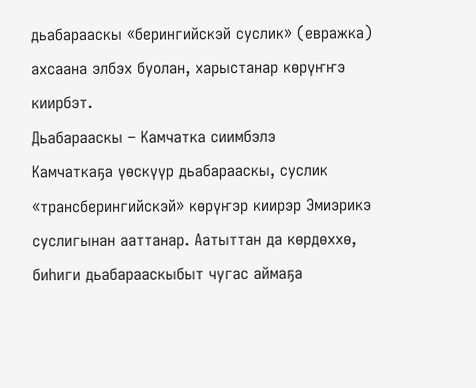дьабарааскы «берингийскэй суслик» (евражка) ахсаана элбэх буолан, харыстанар көрүҥҥэ киирбэт.
Дьабарааскы – Камчатка сиимбэлэ
Камчаткаҕа үөскүүр дьабарааскы, суслик «трансберингийскэй» көрүҥэр киирэр Эмиэрикэ суслигынан ааттанар. Аатыттан да көрдөххө, биһиги дьабарааскыбыт чугас аймаҕа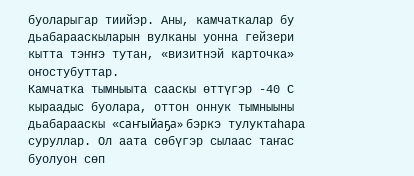буоларыгар тиийэр. Аны, камчаткалар бу дьабарааскыларын вулканы уонна гейзери кытта тэҥҥэ тутан, «визитнэй карточка» оҥостубуттар.
Камчатка тымныыта сааскы өттүгэр -40 С кыраадыс буолара, оттон оннук тымныыны дьабарааскы «саҥыйаҕа» бэркэ тулуктаһара суруллар. Ол аата сөбүгэр сылаас таҥас буолуон сөп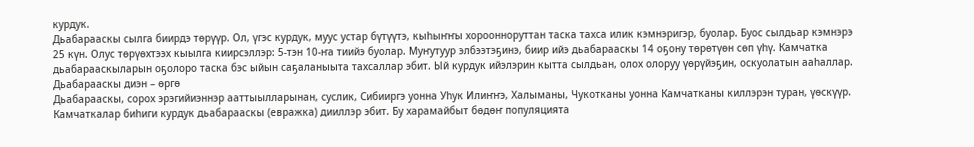курдук.
Дьабарааскы сылга биирдэ төрүүр. Ол, үгэс курдук, муус устар бүтүүтэ, кыһыҥҥы хороонноруттан таска тахса илик кэмнэригэр, буолар. Буос сылдьар кэмнэрэ 25 күн. Олус төрүөхтээх кыылга киирсэллэр: 5-тэн 10-ҥа тиийэ буолар. Муҥутуур элбээтэҕинэ, биир ийэ дьабарааскы 14 оҕону төрөтүөн сөп үһү. Камчатка дьабарааскыларын оҕолоро таска бэс ыйын саҕаланыыта тахсаллар эбит. Ый курдук ийэлэрин кытта сылдьан, олох олоруу үөрүйэҕин, оскуолатын ааһаллар.
Дьабарааскы диэн – өргө
Дьабарааскы, сорох эрэгийиэннэр ааттыылларынан, суслик, Сибииргэ уонна Уһук Илиҥҥэ, Халыманы, Чукотканы уонна Камчатканы киллэрэн туран, үөскүүр. Камчаткалар биһиги курдук дьабарааскы (евражка) дииллэр эбит. Бу харамайбыт бөдөҥ популяцията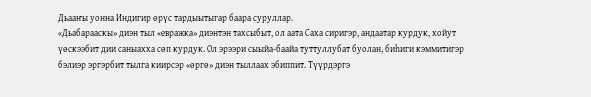Дьааҥы уонна Индигир өрүс тардыытыгар баара суруллар.
«Дьабарааскы» диэн тыл «евражка» диэнтэн тахсыбыт, ол аата Саха сиригэр, андаатар курдук, хойут үөскээбит дии саныахха сөп курдук. Ол эрээри сыыйа-баайа туттуллубат буолан, биһиги кэммитигэр бэлиэр эргэрбит тылга киирсэр «өргө» диэн тыллаах эбиппит. Түүрдэргэ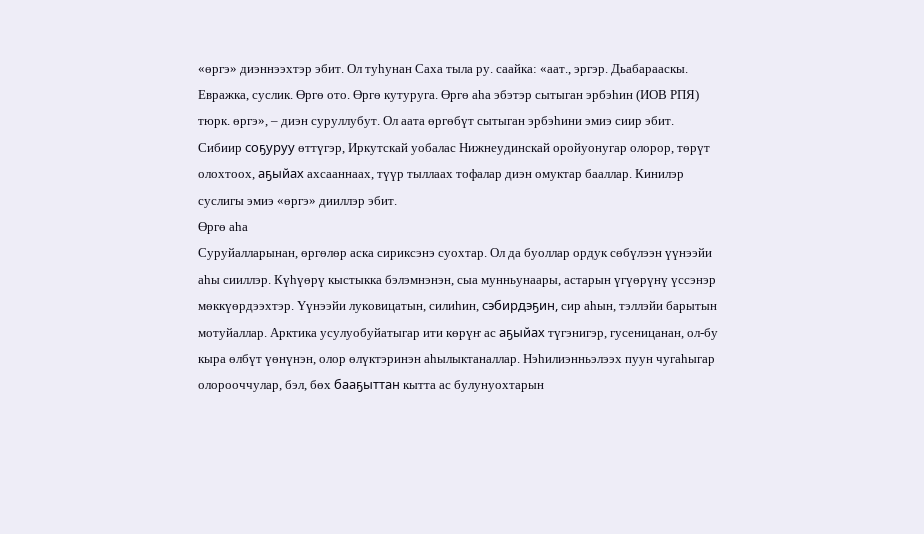«өргэ» диэннээхтэр эбит. Ол туһунан Саха тыла ру. саайка: «аат., эргэр. Дьабарааскы. Евражка, суслик. Өргө ото. Өргө кутуруга. Өргө аһа эбэтэр сытыган эрбэһин (ИОВ РПЯ) тюрк. өргэ», – диэн суруллубут. Ол аата өргөбүт сытыган эрбэһини эмиэ сиир эбит.
Сибиир соҕуруу өттүгэр, Иркутскай уобалас Нижнеудинскай оройуонугар олорор, төрүт олохтоох, аҕыйах ахсааннаах, түүр тыллаах тофалар диэн омуктар бааллар. Кинилэр суслигы эмиэ «өргэ» дииллэр эбит.
Өргө аһа
Суруйалларынан, өргөлөр аска сириксэнэ суохтар. Ол да буоллар ордук сөбүлээн үүнээйи аһы сииллэр. Күһүөрү кыстыкка бэлэмнэнэн, сыа мунньунаары, астарын үгүөрүнү үссэнэр мөккүөрдээхтэр. Үүнээйи луковицатын, силиһин, сэбирдэҕин, сир аһын, тэллэйи барытын мотуйаллар. Арктика усулуобуйатыгар ити көрүҥ ас аҕыйах түгэнигэр, гусеницанан, ол-бу кыра өлбүт үөнүнэн, олор өлүктэринэн аһылыктаналлар. Нэһилиэнньэлээх пуун чугаһыгар олорооччулар, бэл, бөх бааҕыттан кытта ас булунуохтарын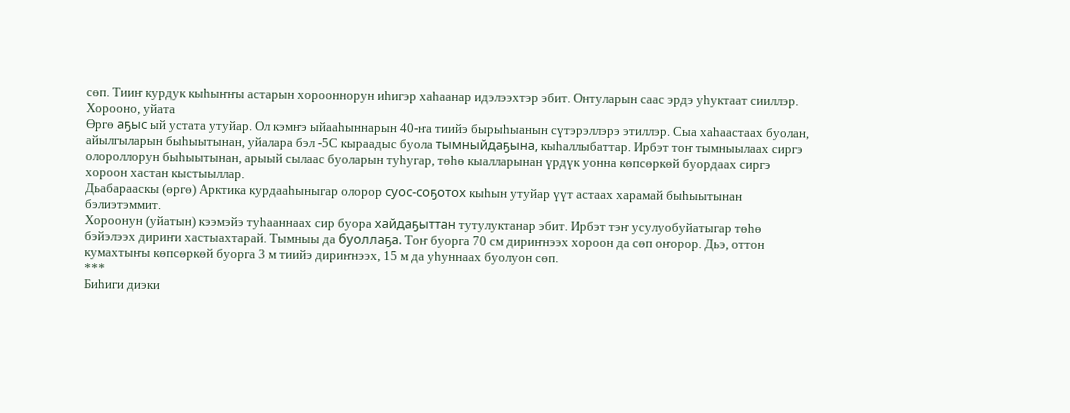сөп. Тииҥ курдук кыһыҥҥы астарын хорооннорун иһигэр хаһаанар идэлээхтэр эбит. Онтуларын саас эрдэ уһуктаат сииллэр.
Хорооно, уйата
Өргө аҕыс ый устата утуйар. Ол кэмҥэ ыйааһыннарын 40-ҥа тиийэ бырыһыанын сүтэрэллэрэ этиллэр. Сыа хаһаастаах буолан, айылгыларын быһыытынан, уйалара бэл -5С кыраадыс буола тымныйдаҕына, кыһаллыбаттар. Ирбэт тоҥ тымныылаах сиргэ олороллорун быһыытынан, арыый сылаас буоларын туһугар, төһө кыалларынан үрдүк уонна көпсөркөй буордаах сиргэ хороон хастан кыстыыллар.
Дьабарааскы (өргө) Арктика курдааһыныгар олорор суос-соҕотох кыһын утуйар үүт астаах харамай быһыытынан бэлиэтэммит.
Хороонун (уйатын) кээмэйэ туһааннаах сир буора хайдаҕыттан тутулуктанар эбит. Ирбэт тэҥ усулуобуйатыгар төһө бэйэлээх дириҥи хастыахтарай. Тымныы да буоллаҕа. Тоҥ буорга 70 см дириҥнээх хороон да сөп оҥорор. Дьэ, оттон кумахтыҥы көпсөркөй буорга 3 м тиийэ дириҥнээх, 15 м да уһуннаах буолуон сөп.
***
Биһиги диэки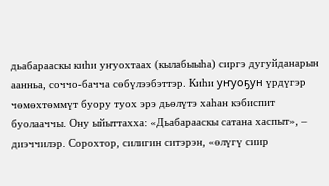дьабарааскы киһи уҥуохтаах (кылабыыһа) сиргэ дугуйданарын аанньа, соччо-бачча сөбүлээбэттэр. Киһи уҥуоҕун үрдүгэр чөмөхтөммүт буору туох эрэ дьөлүтэ хаһан кэбиспит буолааччы. Ону ыйыттахха: «Дьабарааскы сатана хаспыт», – диэччилэр. Сорохтор, силигин ситэрэн, «өлүгү сиир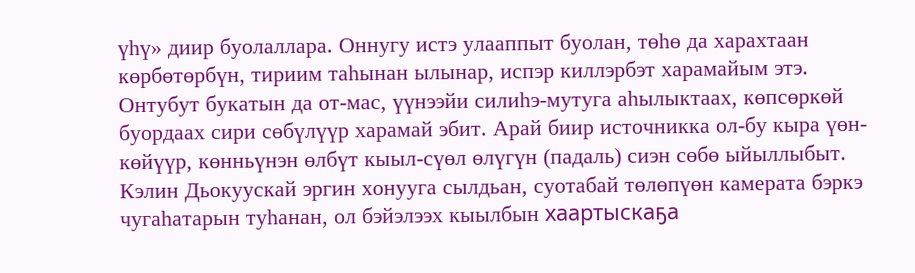үһү» диир буолаллара. Оннугу истэ улааппыт буолан, төһө да харахтаан көрбөтөрбүн, тириим таһынан ылынар, испэр киллэрбэт харамайым этэ.
Онтубут букатын да от-мас, үүнээйи силиһэ-мутуга аһылыктаах, көпсөркөй буордаах сири сөбүлүүр харамай эбит. Арай биир источникка ол-бу кыра үөн-көйүүр, көнньүнэн өлбүт кыыл-сүөл өлүгүн (падаль) сиэн сөбө ыйыллыбыт.
Кэлин Дьокуускай эргин хонууга сылдьан, суотабай төлөпүөн камерата бэркэ чугаһатарын туһанан, ол бэйэлээх кыылбын хаартыскаҕа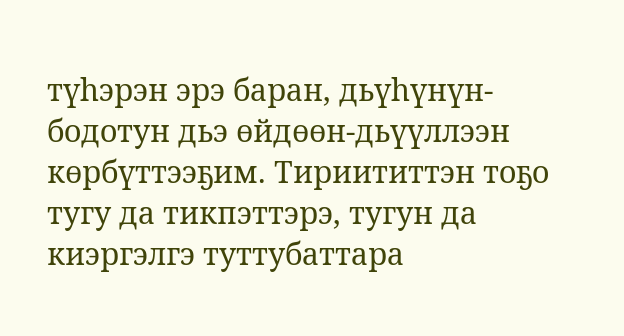түһэрэн эрэ баран, дьүһүнүн-бодотун дьэ өйдөөн-дьүүллээн көрбүттээҕим. Тириититтэн тоҕо тугу да тикпэттэрэ, тугун да киэргэлгэ туттубаттара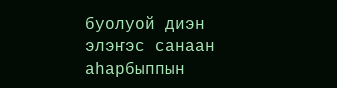буолуой диэн элэҥэс санаан аһарбыппын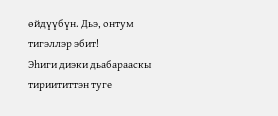өйдүүбүн. Дьэ, онтум тигэллэр эбит!
Эһиги диэки дьабарааскы тириититтэн тугe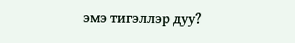эмэ тигэллэр дуу?